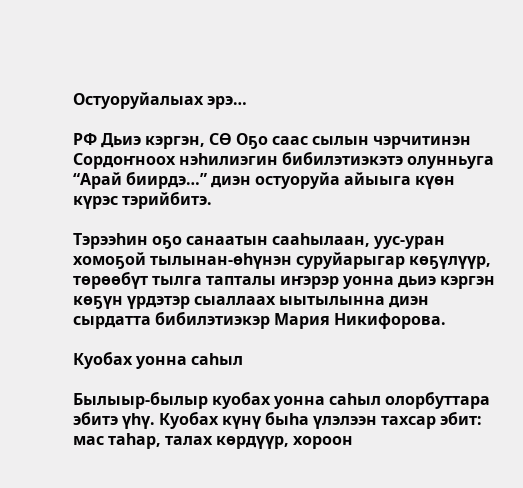Остуоруйалыах эрэ…

РФ Дьиэ кэргэн, СӨ Оҕо саас сылын чэрчитинэн Сордоҥноох нэһилиэгин бибилэтиэкэтэ олунньуга “Арай биирдэ…” диэн остуоруйа айыыга күөн күрэс тэрийбитэ.

Тэрээһин оҕо санаатын сааһылаан, уус-уран хомоҕой тылынан-өһүнэн суруйарыгар көҕүлүүр, төрөөбүт тылга тапталы иҥэрэр уонна дьиэ кэргэн көҕүн үрдэтэр сыаллаах ыытылынна диэн сырдатта бибилэтиэкэр Мария Никифорова.

Куобах уонна саһыл

Былыыр-былыр куобах уонна саһыл олорбуттара эбитэ үһү. Куобах күнү быһа үлэлээн тахсар эбит: мас таһар, талах көрдүүр, хороон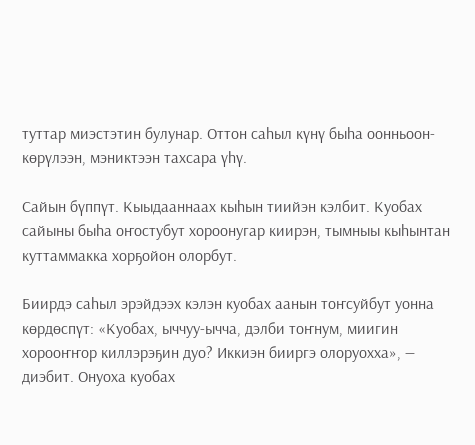туттар миэстэтин булунар. Оттон саһыл күнү быһа оонньоон-көрүлээн, мэниктээн тахсара үһү.

Сайын бүппүт. Кыыдааннаах кыһын тиийэн кэлбит. Куобах сайыны быһа оҥостубут хороонугар киирэн, тымныы кыһынтан куттаммакка хорҕойон олорбут.

Биирдэ саһыл эрэйдээх кэлэн куобах аанын тоҥсуйбут уонна көрдөспүт: «Куобах, ыччуу-ычча, дэлби тоҥнум, миигин хорооҥҥор киллэрэҕин дуо? Иккиэн бииргэ олоруохха», — диэбит. Онуоха куобах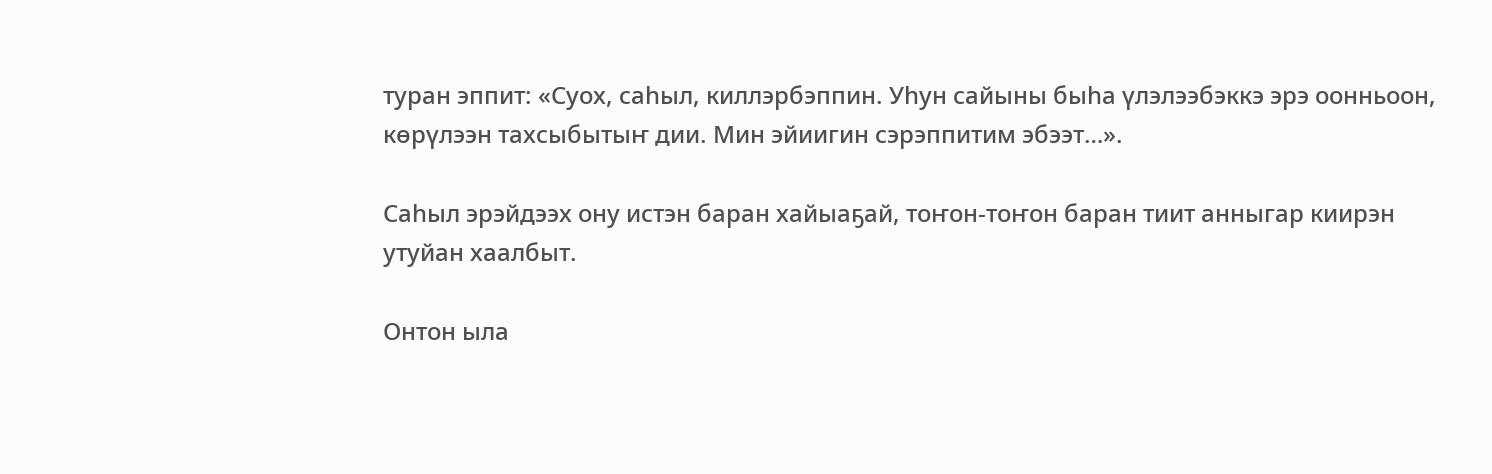туран эппит: «Суох, саһыл, киллэрбэппин. Уһун сайыны быһа үлэлээбэккэ эрэ оонньоон, көрүлээн тахсыбытыҥ дии. Мин эйиигин сэрэппитим эбээт…».

Саһыл эрэйдээх ону истэн баран хайыаҕай, тоҥон-тоҥон баран тиит анныгар киирэн утуйан хаалбыт.

Онтон ыла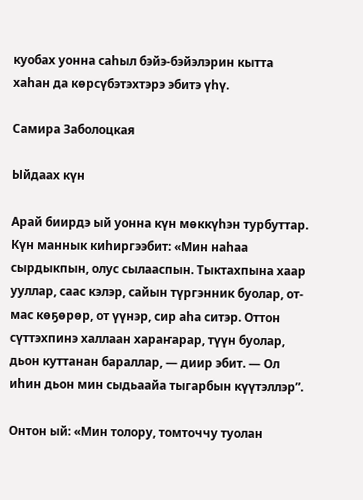куобах уонна саһыл бэйэ-бэйэлэрин кытта хаһан да көрсүбэтэхтэрэ эбитэ үһү.

Самира Заболоцкая

Ыйдаах күн

Арай биирдэ ый уонна күн мөккүһэн турбуттар. Күн маннык киһиргээбит: «Мин наһаа сырдыкпын, олус сылааспын. Тыктахпына хаар ууллар, саас кэлэр, сайын түргэнник буолар, от-мас көҕөрөр, от үүнэр, сир аһа ситэр. Оттон сүттэхпинэ халлаан хараҥарар, түүн буолар, дьон куттанан бараллар, — диир эбит. — Ол иһин дьон мин сыдьаайа тыгарбын күүтэллэр”.

Онтон ый: «Мин толору, томточчу туолан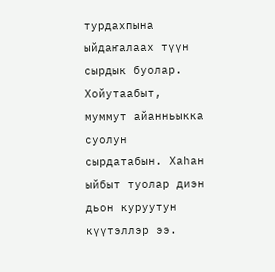турдахпына ыйдаҥалаах түүн сырдык буолар. Хойутаабыт, муммут айанньыкка суолун сырдатабын. Хаһан ыйбыт туолар диэн дьон куруутун күүтэллэр ээ.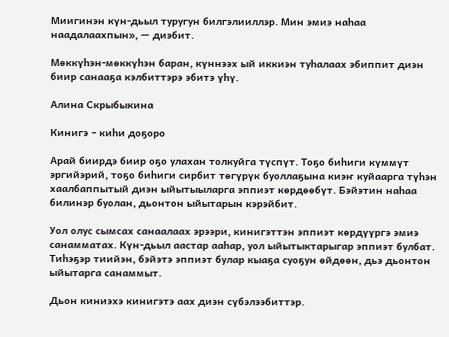Миигинэн күн-дьыл туругун билгэлииллэр. Мин эмиэ наһаа наадалаахпын», — диэбит.

Мөккүһэн-мөккүһэн баран, күннээх ый иккиэн туһалаах эбиппит диэн биир санааҕа кэлбиттэрэ эбитэ үһү.

Алина Скрыбыкина

Кинигэ – киһи доҕоро

Арай биирдэ биир оҕо улахан толкуйга түспүт. Тоҕо биһиги күммүт эргийэрий, тоҕо биһиги сирбит төгүрүк буоллаҕына киэҥ куйаарга түһэн хаалбаппытый диэн ыйытыыларга эппиэт көрдөөбүт. Бэйэтин наһаа билинэр буолан, дьонтон ыйытарын кэрэйбит.

Уол олус сымсах санаалаах эрээри, кинигэттэн эппиэт көрдүүргэ эмиэ санамматах. Күн-дьыл аастар ааһар, уол ыйытыктарыгар эппиэт булбат. Тиһэҕэр тиийэн, бэйэтэ эппиэт булар кыаҕа суоҕун өйдөөн, дьэ дьонтон ыйытарга санаммыт.

Дьон киниэхэ кинигэтэ аах диэн сүбэлээбиттэр.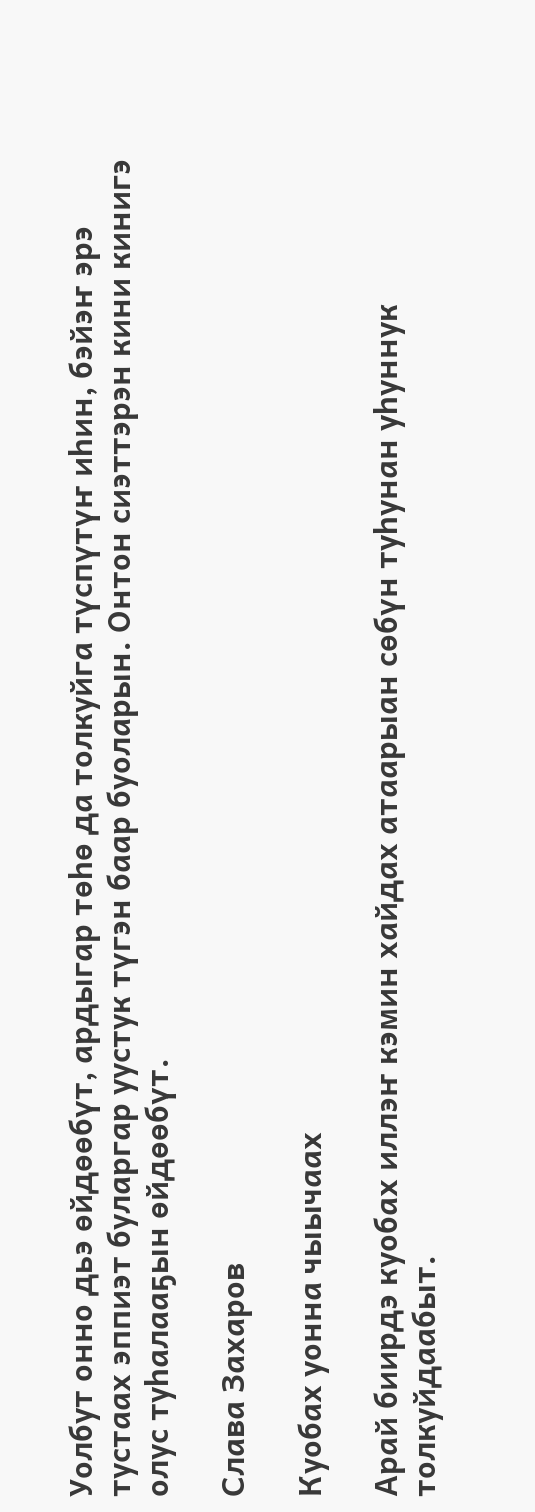Уолбут онно дьэ өйдөөбүт, ардыгар төһө да толкуйга түспүтүҥ иһин, бэйэҥ эрэ тустаах эппиэт буларгар уустук түгэн баар буоларын. Онтон сиэттэрэн кини кинигэ олус туһалааҕын өйдөөбүт.

Слава Захаров

Куобах уонна чыычаах

Арай биирдэ куобах иллэҥ кэмин хайдах атаарыан сөбүн туһунан уһуннук толкуйдаабыт.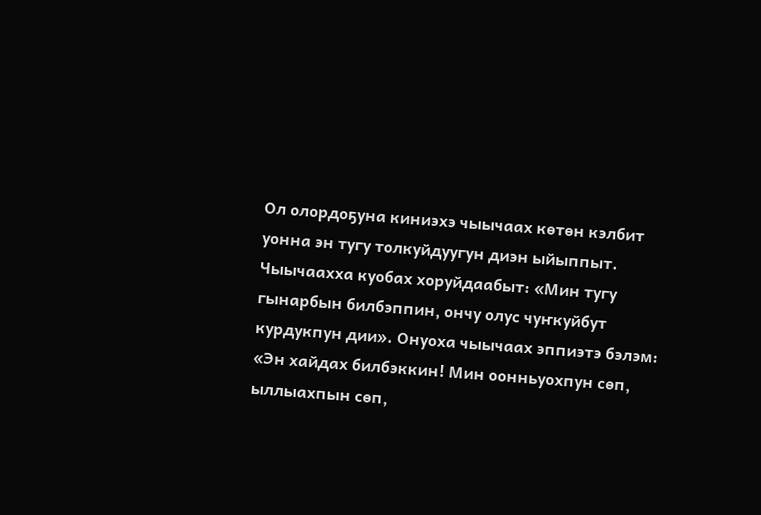Ол олордоҕуна киниэхэ чыычаах көтөн кэлбит уонна эн тугу толкуйдуугун диэн ыйыппыт. Чыычаахха куобах хоруйдаабыт: «Мин тугу гынарбын билбэппин, ончу олус чуҥкуйбут курдукпун дии». Онуоха чыычаах эппиэтэ бэлэм: «Эн хайдах билбэккин! Мин оонньуохпун сөп, ыллыахпын сөп,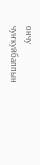ончу чуҥкуйбаппын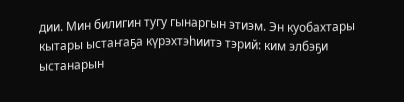дии. Мин билигин тугу гынаргын этиэм. Эн куобахтары кытары ыстаҥаҕа күрэхтэһиитэ тэрий: ким элбэҕи ыстанарын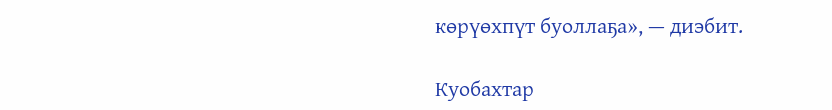көрүөхпүт буоллаҕа», — диэбит.

Куобахтар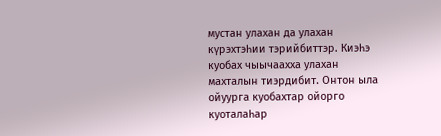мустан улахан да улахан күрэхтэһии тэрийбиттэр. Киэһэ куобах чыычаахха улахан махталын тиэрдибит. Онтон ыла ойуурга куобахтар ойорго куоталаһар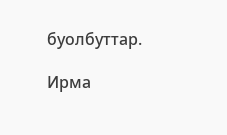буолбуттар.

Ирма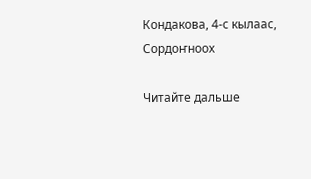Кондакова, 4-с кылаас, Сордоҥноох

Читайте дальше